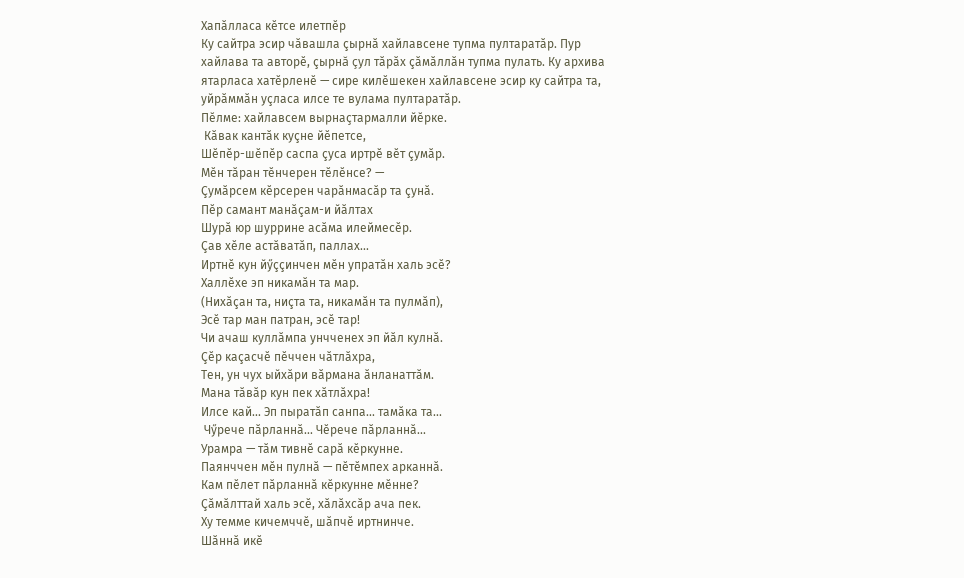Хапăлласа кĕтсе илетпĕр
Ку сайтра эсир чăвашла çырнă хайлавсене тупма пултаратăр. Пур
хайлава та авторĕ, çырнă çул тăрăх çăмăллăн тупма пулать. Ку архива
ятарласа хатĕрленĕ — сире килĕшекен хайлавсене эсир ку сайтра та,
уйрăммăн уçласа илсе те вулама пултаратăр.
Пӗлме: хайлавсем вырнаҫтармалли йӗрке.
 Кăвак кантăк куçне йĕпетсе,
Шĕпĕр-шĕпĕр саспа çуса иртрĕ вĕт çумăр.
Мĕн тăран тĕнчерен тĕлĕнсе? —
Çумăрсем кĕрсерен чарăнмасăр та çунă.
Пĕр самант манăçам-и йăлтах
Шурă юр шуррине асăма илеймесĕр.
Çав хĕле астăватăп, паллах...
Иртнĕ кун йӳççинчен мĕн упратăн халь эсĕ?
Халлĕхе эп никамăн та мар.
(Нихăçан та, ниçта та, никамăн та пулмăп),
Эсĕ тар ман патран, эсĕ тар!
Чи ачаш куллăмпа унчченех эп йăл кулнă.
Çĕр каçасчĕ пĕччен чăтлăхра,
Тен, ун чух ыйхăри вăрмана ăнланаттăм.
Мана тăвăр кун пек хăтлăхра!
Илсе кай... Эп пыратăп санпа... тамăка та...
 Чӳрече пăрланнă... Чĕрече пăрланнă...
Урамра — тăм тивнĕ сарă кĕркунне.
Паянччен мĕн пулнă — пĕтĕмпех арканнă.
Кам пĕлет пăрланнă кĕркунне мĕнне?
Çăмăлттай халь эсĕ, хăлăхсăр ача пек.
Ху темме кичемччĕ, шăпчĕ иртнинче.
Шăннă икĕ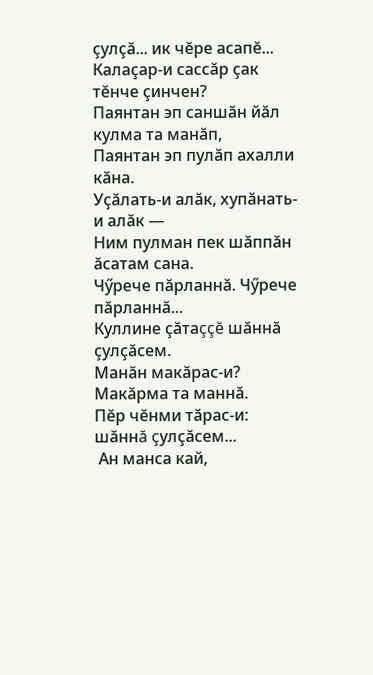çулçă... ик чĕре асапĕ...
Калаçар-и сассăр çак тĕнче çинчен?
Паянтан эп саншăн йăл кулма та манăп,
Паянтан эп пулăп ахалли кăна.
Уçăлать-и алăк, хупăнать-и алăк —
Ним пулман пек шăппăн ăсатам сана.
Чӳрече пăрланнă. Чӳрече пăрланнă...
Куллине çăтаççĕ шăннă çулçăсем.
Манăн макăрас-и? Макăрма та маннă.
Пĕр чĕнми тăрас-и: шăннă çулçăсем...
 Ан манса кай,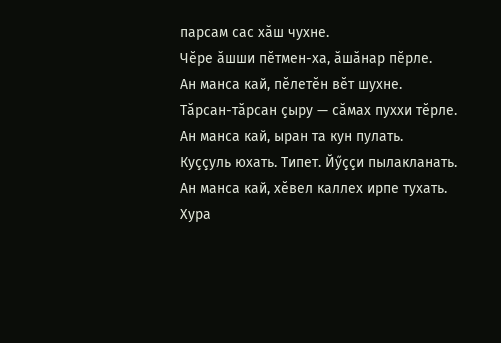парсам сас хăш чухне.
Чĕре ăшши пĕтмен-ха, ăшăнар пĕрле.
Ан манса кай, пĕлетĕн вĕт шухне.
Тăрсан-тăрсан çыру — сăмах пуххи тĕрле.
Ан манса кай, ыран та кун пулать.
Куççуль юхать. Типет. Йӳççи пылакланать.
Ан манса кай, хĕвел каллех ирпе тухать.
Хура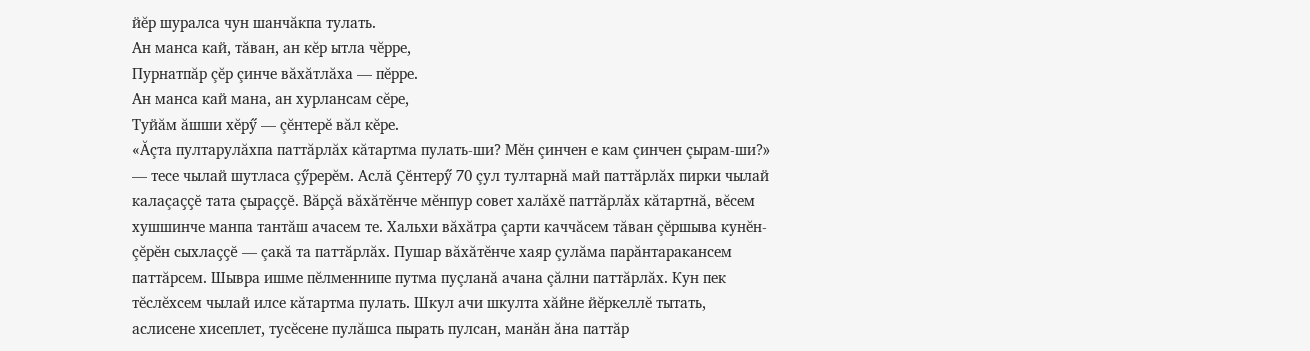йĕр шуралса чун шанчăкпа тулать.
Ан манса кай, тăван, ан кĕр ытла чĕрре,
Пурнатпăр çĕр çинче вăхăтлăха — пĕрре.
Ан манса кай мана, ан хурлансам сĕре,
Туйăм ăшши хĕрӳ — çĕнтерĕ вăл кĕре.
«Ăçта пултарулăхпа паттăрлăх кăтартма пулать-ши? Мĕн çинчен е кам çинчен çырам-ши?» — тесе чылай шутласа çӳрерĕм. Аслă Çĕнтерӳ 70 çул тултарнă май паттăрлăх пирки чылай калаçаççĕ тата çыраççĕ. Вăрçă вăхăтĕнче мĕнпур совет халăхĕ паттăрлăх кăтартнă, вĕсем хушшинче манпа тантăш ачасем те. Хальхи вăхăтра çарти каччăсем тăван çĕршыва кунĕн-çĕрĕн сыхлаççĕ — çакă та паттăрлăх. Пушар вăхăтĕнче хаяр çулăма парăнтаракансем паттăрсем. Шывра ишме пĕлменнипе путма пуçланă ачана çăлни паттăрлăх. Кун пек тĕслĕхсем чылай илсе кăтартма пулать. Шкул ачи шкулта хăйне йĕркеллĕ тытать, аслисене хисеплет, тусĕсене пулăшса пырать пулсан, манăн ăна паттăр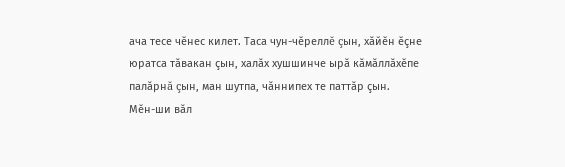ача тесе чĕнес килет. Таса чун-чĕреллĕ çын, хăйĕн ĕçне юратса тăвакан çын, халăх хушшинче ырă кăмăллăхĕпе палăрнă çын, ман шутпа, чăннипех те паттăр çын.
Мĕн-ши вăл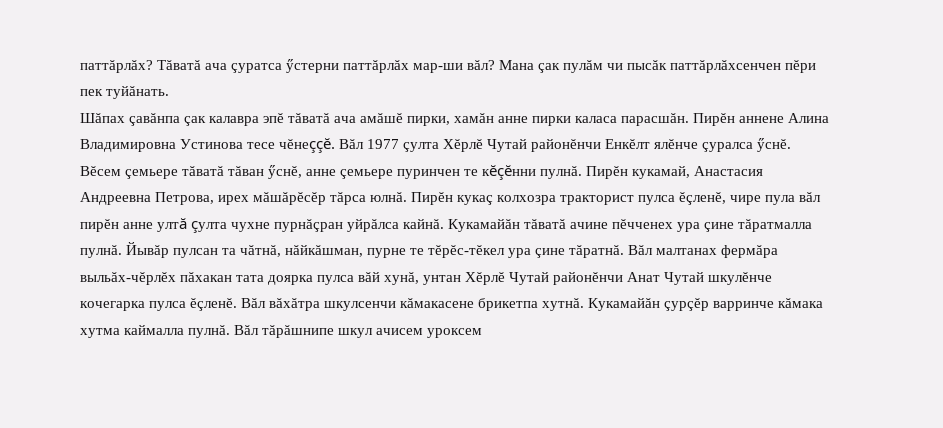паттăрлăх? Тăватă ача çуратса ӳстерни паттăрлăх мар-ши вăл? Мана çак пулăм чи пысăк паттăрлăхсенчен пĕри пек туйăнать.
Шăпах çавăнпа çак калавра эпĕ тăватă ача амăшĕ пирки, хамăн анне пирки каласа парасшăн. Пирĕн аннене Алина Владимировна Устинова тесе чĕнеççĕ. Вăл 1977 çулта Хĕрлĕ Чутай районĕнчи Енкĕлт ялĕнче çуралса ӳснĕ. Вĕсем çемьере тăватă тăван ӳснĕ, анне çемьере пуринчен те кĕçĕнни пулнă. Пирĕн кукамай, Анастасия Андреевна Петрова, ирех мăшăрĕсĕр тăрса юлнă. Пирĕн кукаç колхозра тракторист пулса ĕçленĕ, чире пула вăл пирĕн анне ултă çулта чухне пурнăçран уйрăлса кайнă. Кукамайăн тăватă ачине пĕчченех ура çине тăратмалла пулнă. Йывăр пулсан та чăтнă, нăйкăшман, пурне те тĕрĕс-тĕкел ура çине тăратнă. Вăл малтанах фермăра выльăх-чĕрлĕх пăхакан тата доярка пулса вăй хунă, унтан Хĕрлĕ Чутай районĕнчи Анат Чутай шкулĕнче кочегарка пулса ĕçленĕ. Вăл вăхăтра шкулсенчи кăмакасене брикетпа хутнă. Кукамайăн çурçĕр варринче кăмака хутма каймалла пулнă. Вăл тăрăшнипе шкул ачисем уроксем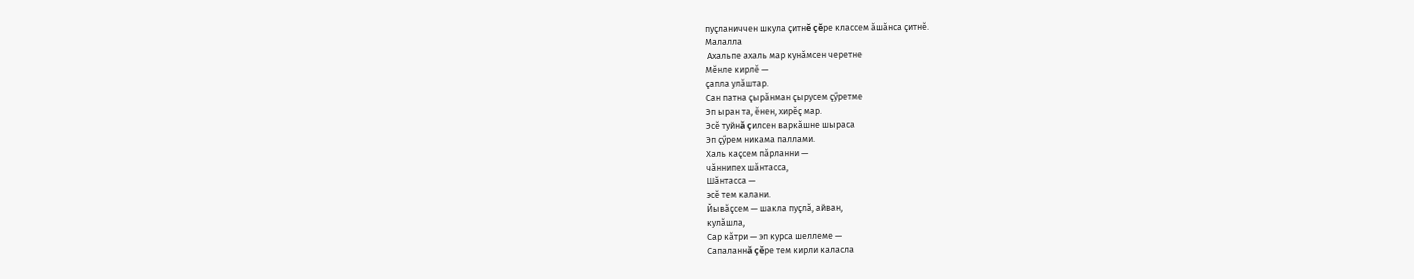пуçланиччен шкула çитнĕ çĕре классем ăшăнса çитнĕ.
Малалла
 Ахальпе ахаль мар кунăмсен черетне
Мĕнле кирлĕ —
çапла улăштар.
Сан патна çырăнман çырусем çӳретме
Эп ыран та, ĕнен, хирĕç мар.
Эсĕ туйнă çилсен варкăшне шыраса
Эп çӳрем никама паллами.
Халь каçсем пăрланни —
чăннипех шăнтасса,
Шăнтасса —
эсĕ тем калани.
Йывăçсем — шакла пуçлă, айван,
кулăшла,
Сар кăтри — эп курса шеллеме —
Сапаланнă çĕре тем кирли каласла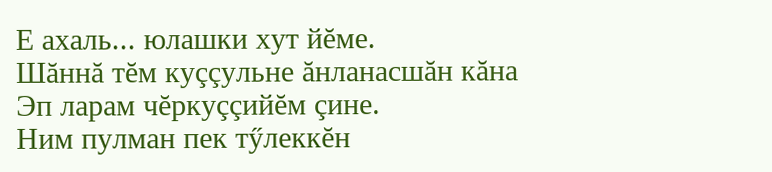Е ахаль... юлашки хут йĕме.
Шăннă тĕм куççульне ăнланасшăн кăна
Эп ларам чĕркуççийĕм çине.
Ним пулман пек тӳлеккĕн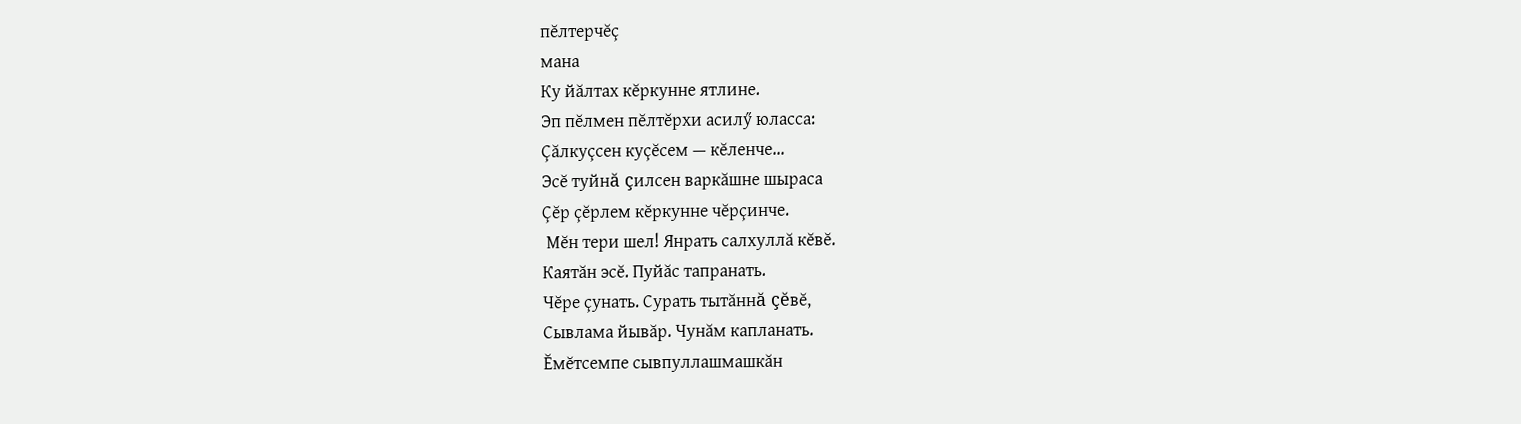пĕлтерчĕç
мана
Ку йăлтах кĕркунне ятлине.
Эп пĕлмен пĕлтĕрхи асилӳ юласса:
Çăлкуçсен куçĕсем — кĕленче...
Эсĕ туйнă çилсен варкăшне шыраса
Çĕр çĕрлем кĕркунне чĕрçинче.
 Мĕн тери шел! Янрать салхуллă кĕвĕ.
Каятăн эсĕ. Пуйăс тапранать.
Чĕре çунать. Сурать тытăннă çĕвĕ,
Сывлама йывăр. Чунăм капланать.
Ĕмĕтсемпе сывпуллашмашкăн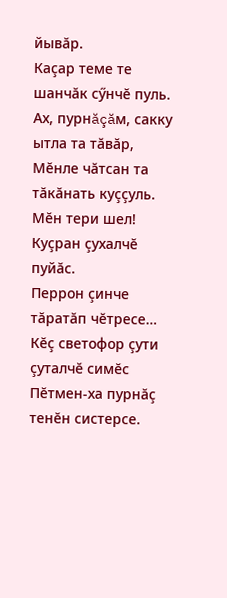йывăр.
Каçар теме те шанчăк сӳнчĕ пуль.
Ах, пурнăçăм, сакку ытла та тăвăр,
Мĕнле чăтсан та тăкăнать куççуль.
Мĕн тери шел! Куçран çухалчĕ пуйăс.
Перрон çинче тăратăп чĕтресе…
Кĕç светофор çути çуталчĕ симĕс
Пĕтмен-ха пурнăç тенĕн систерсе.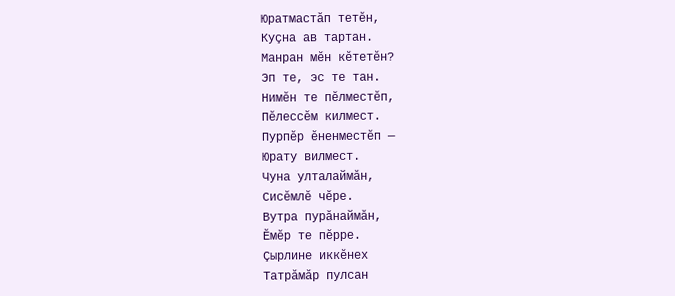Юратмастăп тетĕн,
Куçна ав тартан.
Манран мĕн кĕтетĕн?
Эп те, эс те тан.
Нимĕн те пĕлместĕп,
Пĕлессĕм килмест.
Пурпĕр ĕненместĕп —
Юрату вилмест.
Чуна улталаймăн,
Сисĕмлĕ чĕре.
Вутра пурăнаймăн,
Ĕмĕр те пĕрре.
Çырлине иккĕнех
Татрăмăр пулсан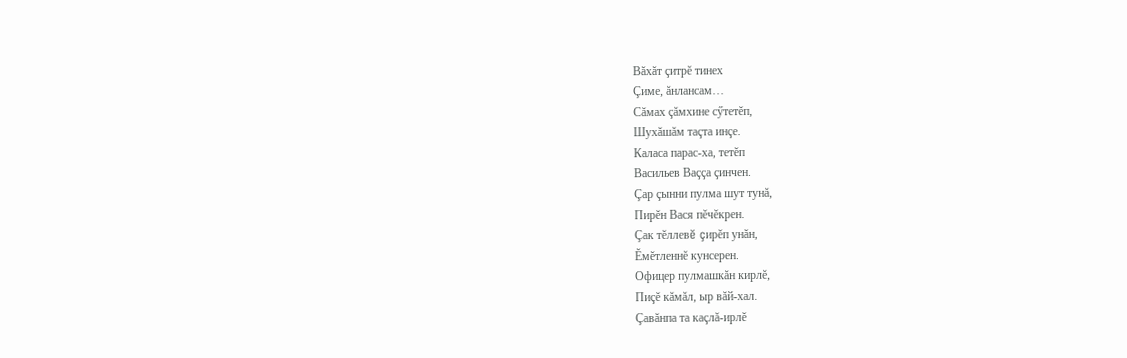Вăхăт çитрĕ тинех
Çиме, ăнлансам…
Сăмах çăмхине сӳтетĕп,
Шухăшăм таçта инçе.
Каласа парас-ха, тетĕп
Васильев Ваççа çинчен.
Çар çынни пулма шут тунă,
Пирĕн Вася пĕчĕкрен.
Çак тĕллевĕ çирĕп унăн,
Ĕмĕтленнĕ кунсерен.
Офицер пулмашкăн кирлĕ,
Пиçĕ кăмăл, ыр вăй-хал.
Çавăнпа та каçлă-ирлĕ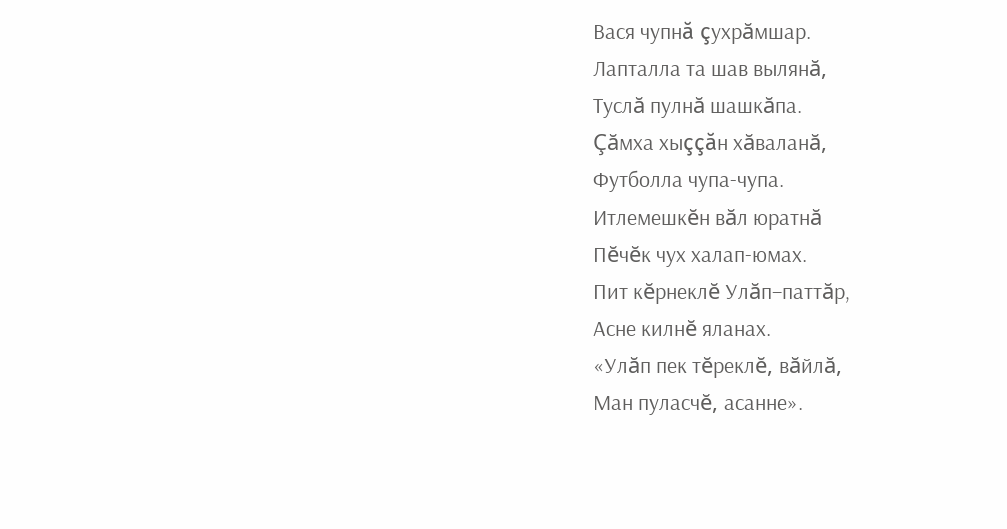Вася чупнă çухрăмшар.
Лапталла та шав вылянă,
Туслă пулнă шашкăпа.
Çăмха хыççăн хăваланă,
Футболла чупа-чупа.
Итлемешкĕн вăл юратнă
Пĕчĕк чух халап-юмах.
Пит кĕрнеклĕ Улăп–паттăр,
Асне килнĕ яланах.
«Улăп пек тĕреклĕ, вăйлă,
Ман пуласчĕ, асанне».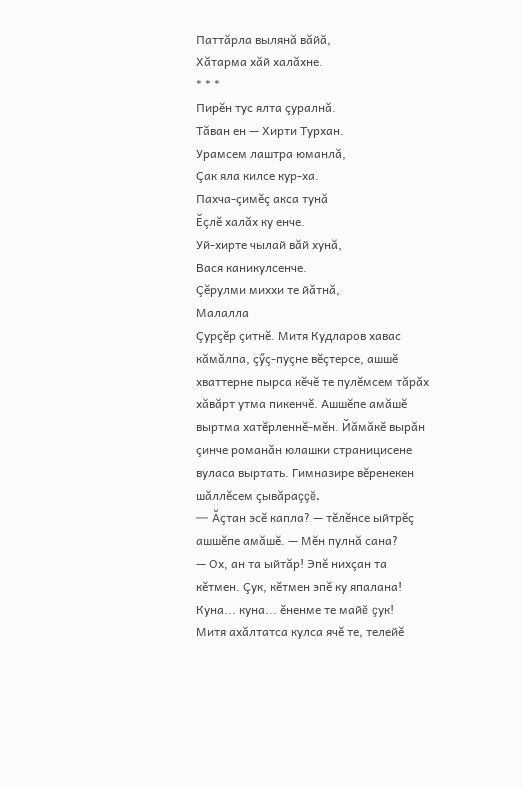Паттăрла вылянă вăйă,
Хăтарма хăй халăхне.
* * *
Пирĕн тус ялта çуралнă.
Тăван ен — Хирти Турхан.
Урамсем лаштра юманлă,
Çак яла килсе кур-ха.
Пахча-çимĕç акса тунă
Ĕçлĕ халăх ку енче.
Уй-хирте чылай вăй хунă,
Вася каникулсенче.
Çĕрулми миххи те йăтнă,
Малалла
Çурçĕр çитнĕ. Митя Кудларов хавас кăмăлпа, çӳç-пуçне вĕçтерсе, ашшĕ хваттерне пырса кĕчĕ те пулĕмсем тăрăх хăвăрт утма пикенчĕ. Ашшĕпе амăшĕ выртма хатĕрленнĕ-мĕн. Йăмăкĕ вырăн çинче романăн юлашки страницисене вуласа выртать. Гимназире вĕренекен шăллĕсем çывăраççĕ.
— Ăçтан эсĕ капла? — тĕлĕнсе ыйтрĕç ашшĕпе амăшĕ. — Мĕн пулнă сана?
— Ох, ан та ыйтăр! Эпĕ нихçан та кĕтмен. Çук, кĕтмен эпĕ ку япалана! Куна... куна... ĕненме те майĕ çук!
Митя ахăлтатса кулса ячĕ те, телейĕ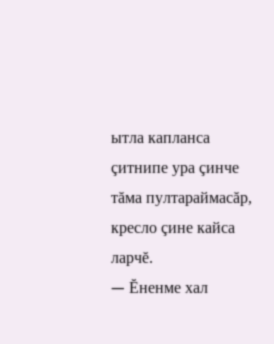ытла капланса çитнипе ура çинче тăма пултараймасăр, кресло çине кайса ларчĕ.
— Ĕненме хал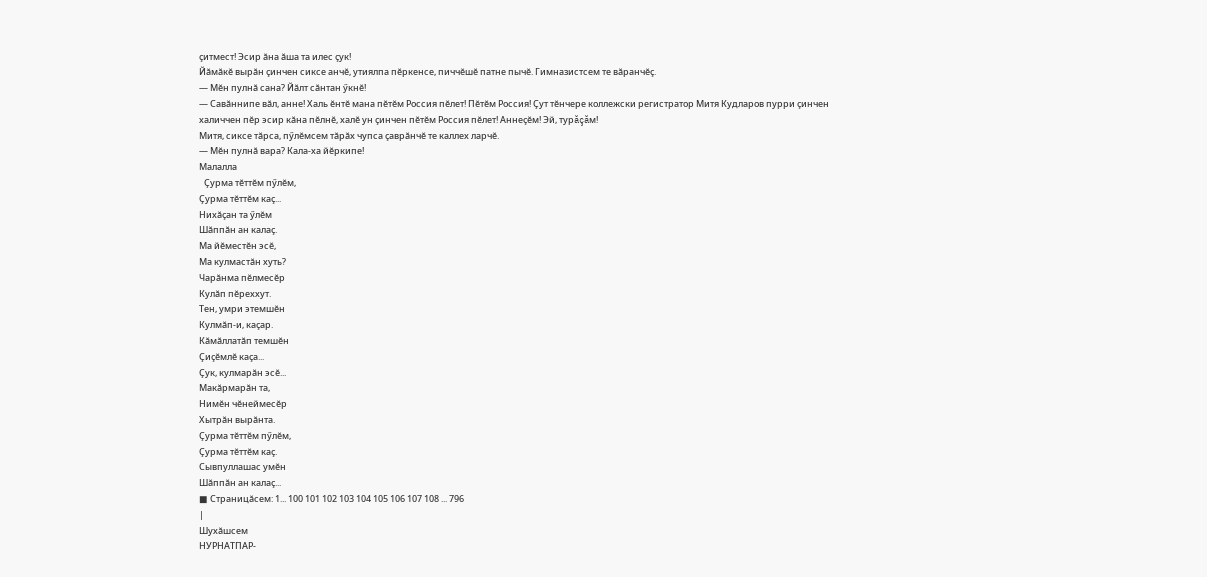çитмест! Эсир ăна ăша та илес çук!
Йăмăкĕ вырăн çинчен сиксе анчĕ, утиялпа пĕркенсе, пиччĕшĕ патне пычĕ. Гимназистсем те вăранчĕç.
— Мĕн пулнă сана? Йăлт сăнтан ӳкнĕ!
— Савăннипе вăл, анне! Халь ĕнтĕ мана пĕтĕм Россия пĕлет! Пĕтĕм Россия! Çут тĕнчере коллежски регистратор Митя Кудларов пурри çинчен халиччен пĕр эсир кăна пĕлнĕ, халĕ ун çинчен пĕтĕм Россия пĕлет! Аннеçĕм! Эй, турăçăм!
Митя, сиксе тăрса, пӳлĕмсем тăрăх чупса çаврăнчĕ те каллех ларчĕ.
— Мĕн пулнă вара? Кала-ха йĕркипе!
Малалла
 Çурма тĕттĕм пӳлĕм,
Çурма тĕттĕм каç...
Нихăçан та ӳлĕм
Шăппăн ан калаç.
Ма йĕместĕн эсĕ,
Ма кулмастăн хуть?
Чарăнма пĕлмесĕр
Кулăп пĕреххут.
Тен, умри этемшĕн
Кулмăп-и, каçар.
Кăмăллатăп темшĕн
Çиçĕмлĕ каçа...
Çук, кулмарăн эсĕ...
Макăрмарăн та,
Нимĕн чĕнеймесĕр
Хытрăн вырăнта.
Çурма тĕттĕм пӳлĕм,
Çурма тĕттĕм каç.
Сывпуллашас умĕн
Шăппăн ан калаç...
■ Страницăсем: 1... 100 101 102 103 104 105 106 107 108 ... 796
|
Шухăшсем
НУРНАТПАР-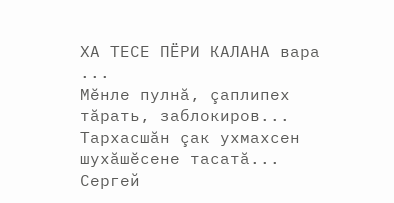ХА ТЕСЕ ПЁРИ КАЛАНА вара ...
Мĕнле пулнă, çаплипех тăрать, заблокиров...
Тархасшăн çак ухмахсен шухăшĕсене тасатă...
Сергей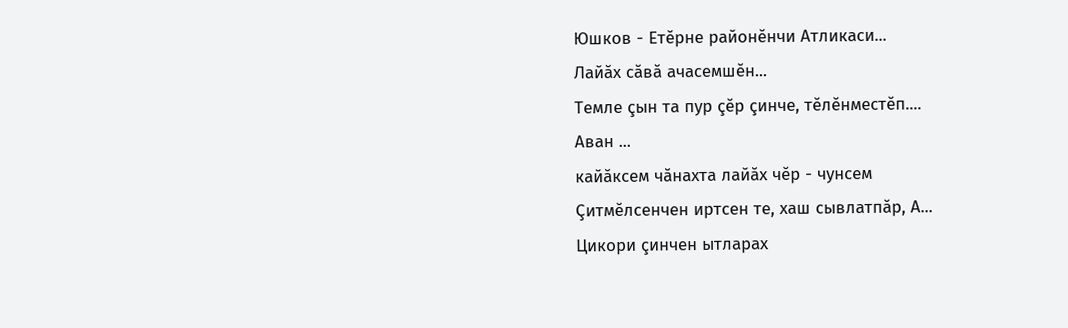Юшков - Етĕрне районĕнчи Атликаси...
Лайăх сăвă ачасемшĕн...
Темле çын та пур çĕр çинче, тĕлĕнместĕп....
Аван ...
кайăксем чăнахта лайăх чĕр - чунсем
Çитмĕлсенчен иртсен те, хаш сывлатпăр, А...
Цикори çинчен ытларах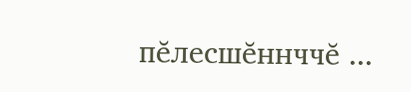пĕлесшĕннччĕ ...